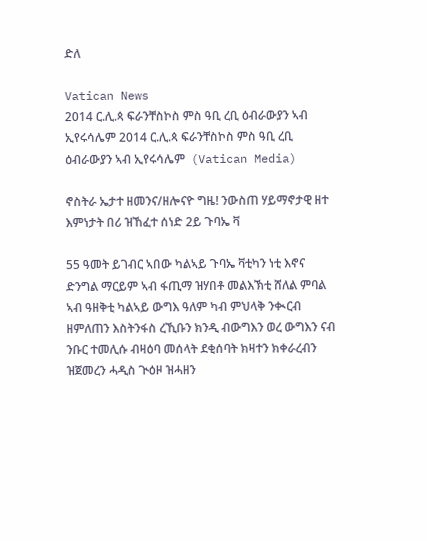ድለ

Vatican News
2014 ር.ሊ.ጳ ፍራንቸስኮስ ምስ ዓቢ ረቢ ዕብራውያን ኣብ ኢየሩሳሌም 2014 ር.ሊ.ጳ ፍራንቸስኮስ ምስ ዓቢ ረቢ ዕብራውያን ኣብ ኢየሩሳሌም  (Vatican Media)

ኖስትራ ኤታተ ዘመንና/ዘሎናዮ ግዜ! ንውስጠ ሃይማኖታዊ ዘተ እምነታት በሪ ዝኸፈተ ሰነድ 2ይ ጉባኤ ቫ

55 ዓመት ይገብር ኣበው ካልኣይ ጉባኤ ቫቲካን ነቲ እኖና ድንግል ማርይም ኣብ ፋጢማ ዝሃበቶ መልእኽቲ ሸለል ምባል ኣብ ዓዘቅቲ ካልኣይ ውግእ ዓለም ካብ ምህላቅ ንቊርብ ዘምለጠን እስትንፋስ ረኺቡን ክንዲ ብውግእን ወረ ውግእን ናብ ንቡር ተመሊሱ ብዛዕባ መሰላት ደቂሰባት ክዛተን ክቀራረብን ዝጀመረን ሓዲስ ጒዕዞ ዝሓዘን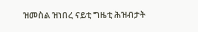ዝመስል ዝነበረ ናይቲ ግዜቲ ሕዝብታት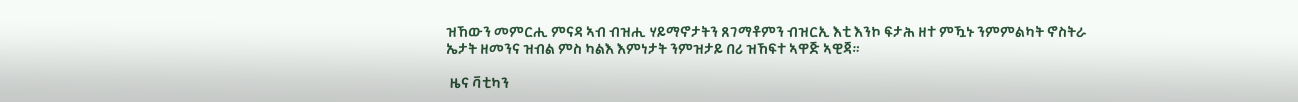ዝኸውን መምርሒ ምናዳ ኣብ ብዝሒ ሃይማኖታትን ጸገማቶምን ብዝርኢ እቲ እንኮ ፍታሕ ዘተ ምዃኑ ንምምልካት ኖስትራ ኤታት ዘመንና ዝብል ምስ ካልእ እምነታት ንምዝታይ በሪ ዝኸፍተ ኣዋጅ ኣዊጃ።

 ዜና ቫቲካን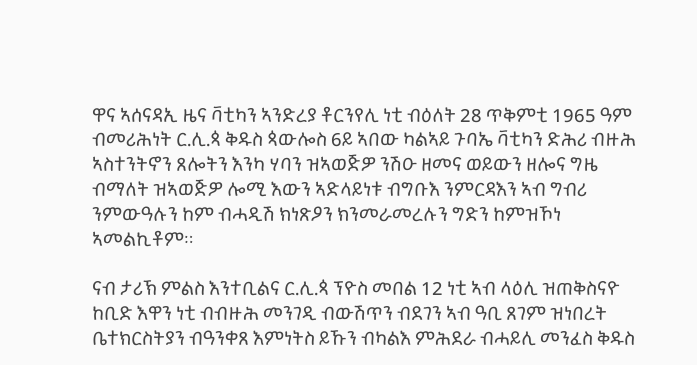ዋና ኣሰናዳኢ ዜና ቫቲካን ኣንድረያ ቶርንየሊ ነቲ ብዕለት 28 ጥቅምቲ 1965 ዓም ብመሪሕነት ር.ሊ.ጳ ቅዱስ ጳውሎስ 6ይ ኣበው ካልኣይ ጉባኤ ቫቲካን ድሕሪ ብዙሕ ኣስተንትኖን ጸሎትን እንካ ሃባን ዝኣወጅዎ ንሽዑ ዘመና ወይውን ዘሎና ግዜ ብማለት ዝኣወጅዎ ሎሚ እውን ኣድላይነቱ ብግቡእ ንምርዳእን ኣብ ግብሪ ንምውዓሉን ከም ብሓዲሽ ክነጽዖን ክንመራመረሉን ግድን ከምዝኾነ ኣመልኪቶም።

ናብ ታሪኽ ምልስ እንተቢልና ር.ሊ.ጳ ፕዮስ መበል 12 ነቲ ኣብ ላዕሊ ዝጠቅስናዮ ከቢድ እዋን ነቲ ብብዙሕ መንገዲ ብውሽጥን ብደገን ኣብ ዓቢ ጸገም ዝነበረት ቤተክርስትያን ብዓንቀጸ እምነትስ ይኹን ብካልእ ምሕደራ ብሓይሊ መንፈስ ቅዱስ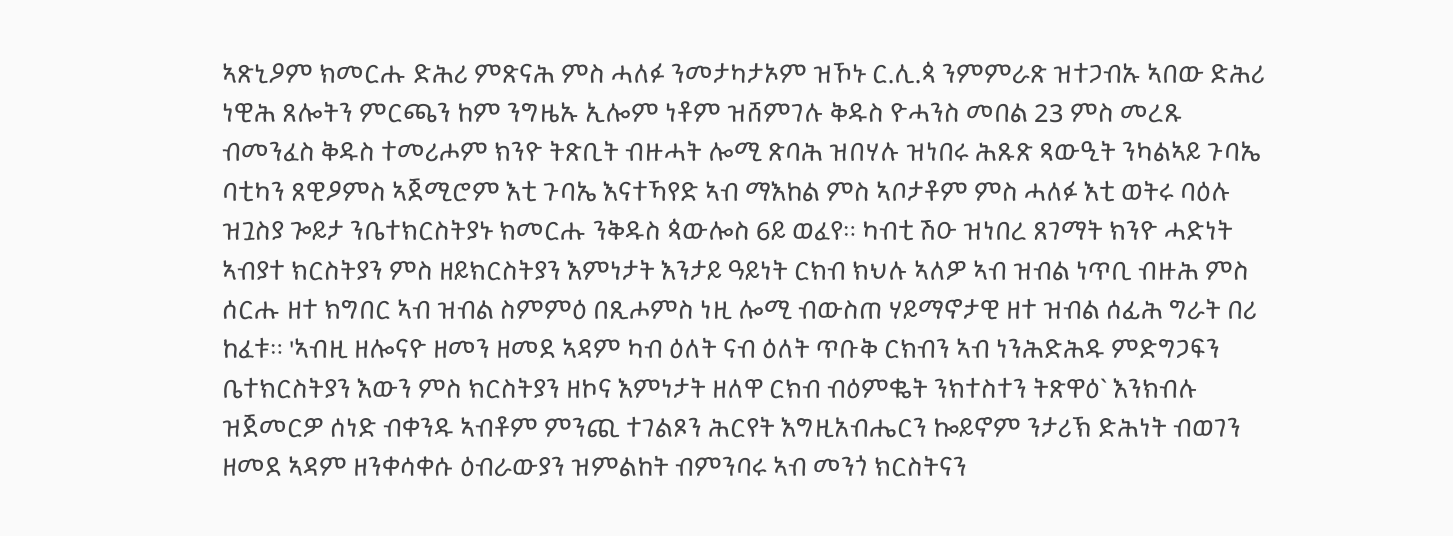ኣጽኒዖም ክመርሑ ድሕሪ ምጽናሕ ምስ ሓለፉ ንመታካታኦም ዝኾኑ ር.ሊ.ጳ ንምምራጽ ዝተጋብኡ ኣበው ድሕሪ ነዊሕ ጸሎትን ምርጫን ከም ንግዜኡ ኢሎም ነቶም ዝሸምገሉ ቅዱስ ዮሓንስ መበል 23 ምስ መረጹ ብመንፈስ ቅዱስ ተመሪሖም ክንዮ ትጽቢት ብዙሓት ሎሚ ጽባሕ ዝበሃሉ ዝነበሩ ሕጹጽ ጻውዒት ንካልኣይ ጉባኤ ባቲካን ጸዊዖምስ ኣጀሚሮም እቲ ጉባኤ እናተኻየድ ኣብ ማእከል ምስ ኣቦታቶም ምስ ሓለፉ እቲ ወትሩ ባዕሉ ዝጓስያ ጐይታ ንቤተክርስትያኑ ክመርሑ ንቅዱስ ጳውሎስ 6ይ ወፈየ። ካብቲ ሽዑ ዝነበረ ጸገማት ክንዮ ሓድነት ኣብያተ ክርስትያን ምስ ዘይክርስትያን እምነታት እንታይ ዓይነት ርክብ ክህሉ ኣለዎ ኣብ ዝብል ነጥቢ ብዙሕ ምስ ሰርሑ ዘተ ክግበር ኣብ ዝብል ስምምዕ በጺሖምስ ነዚ ሎሚ ብውስጠ ሃይማኖታዊ ዘተ ዝብል ሰፊሕ ግራት በሪ ከፈቱ። 'ኣብዚ ዘሎናዮ ዘመን ዘመደ ኣዳም ካብ ዕለት ናብ ዕለት ጥቡቅ ርክብን ኣብ ነንሕድሕዱ ምድግጋፍን ቤተክርስትያን እውን ምስ ክርስትያን ዘኮና እምነታት ዘለዋ ርክብ ብዕምቈት ንክተስተን ትጽዋዕ` እንክብሉ ዝጀመርዎ ሰነድ ብቀንዱ ኣብቶም ምንጪ ተገልጾን ሕርየት እግዚአብሔርን ኰይኖም ንታሪኽ ድሕነት ብወገን ዘመደ ኣዳም ዘንቀሳቀሱ ዕብራውያን ዝምልከት ብምንባሩ ኣብ መንጎ ክርስትናን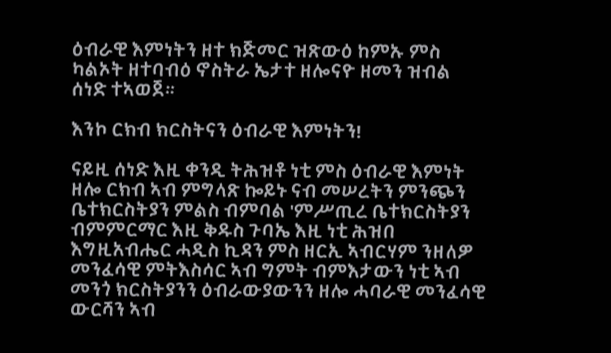ዕብራዊ እምነትን ዘተ ክጅመር ዝጽውዕ ከምኡ ምስ ካልኦት ዘተባብዕ ኖስትራ ኤታተ ዘሎናዮ ዘመን ዝብል ሰነድ ተኣወጀ።

እንኮ ርክብ ክርስትናን ዕብራዊ እምነትን!

ናይዚ ሰነድ እዚ ቀንዲ ትሕዝቶ ነቲ ምስ ዕብራዊ እምነት ዘሎ ርክብ ኣብ ምግላጽ ኰይኑ ናብ መሠረትን ምንጭን ቤተክርስትያን ምልስ ብምባል 'ምሥጢረ ቤተክርስትያን ብምምርማር እዚ ቅዱስ ጉባኤ እዚ ነቲ ሕዝበ እግዚአብሔር ሓዲስ ኪዳን ምስ ዘርኢ ኣብርሃም ንዘለዎ መንፈሳዊ ምትእስሳር ኣብ ግምት ብምእታውን ነቲ ኣብ መንጎ ክርስትያንን ዕብራውያውንን ዘሎ ሓባራዊ መንፈሳዊ ውርሻን ኣብ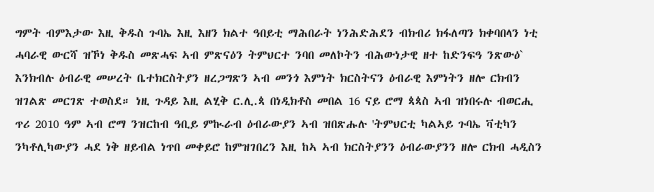ግምት ብምእታው እዚ ቅዱስ ጉባኤ እዚ እዘን ክልተ ዓበይቲ ማሕበራት ነንሕድሕደን ብክብሪ ክፋለጣን ክቀባበላን ነቲ ሓባራዊ ውርሻ ዝኾነ ቅዱስ መጽሓፍ ኣብ ምጽናዕን ትምህርተ ንባበ መለኮትን ብሕውነታዊ ዘተ ከድንፍዓ ንጽውዕ` እንክብሉ ዕብራዊ መሠረት ቤተክርስትያን ዘረጋግጽን ኣብ መንጎ እምነት ክርስትናን ዕብራዊ እምነትን ዘሎ ርክብን ዝገልጽ መርገጽ ተወስደ። ነዚ ጉዳይ እዚ ልሂቅ ር.ሊ.ጳ በነዲክቶስ መበል 16 ናይ ሮማ ጳጳስ ኣብ ዝነበሩሉ ብወርሒ ጥሪ 2010 ዓም ኣብ ሮማ ንዝርከብ ዓቢይ ምኲራብ ዕብራውያን ኣብ ዝበጽሑሉ 'ትምህርቲ ካልኣይ ጉባኤ ቫቲካን ንካቶሊካውያን ሓደ ነቅ ዘይብል ነጥበ መቀይሮ ከምዝገበረን እዚ ከኣ ኣብ ክርስትያንን ዕብራውያንን ዘሎ ርክብ ሓዲስን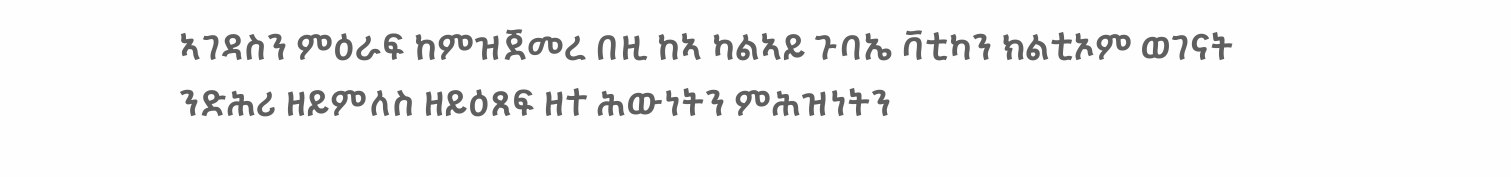ኣገዳስን ምዕራፍ ከምዝጀመረ በዚ ከኣ ካልኣይ ጉባኤ ቫቲካን ክልቲኦም ወገናት ንድሕሪ ዘይምለስ ዘይዕጸፍ ዘተ ሕውነትን ምሕዝነትን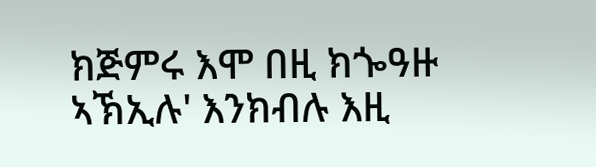ክጅምሩ እሞ በዚ ክጐዓዙ ኣኽኢሉ' እንክብሉ እዚ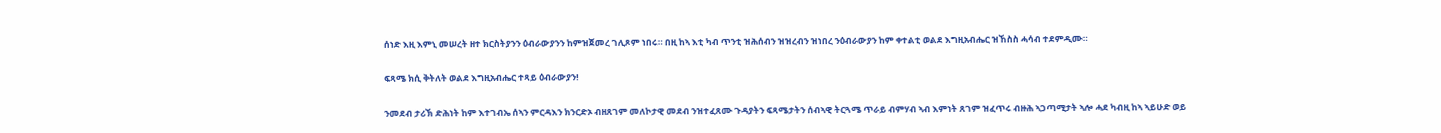ሰነድ እዚ እምኒ መሠረት ዘተ ክርስትያንን ዕብራውያንን ከምዝጀመረ ገሊጾም ነበሩ። በዚ ከኣ እቲ ካብ ጥንቲ ዝሕሰብን ዝዝረብን ዝነበረ ንዕብራውያን ከም ቀተልቲ ወልደ እግዚአብሔር ዝኸስስ ሓሳብ ተደምዲሙ።

ፍጻሜ ክሲ ቅትለት ወልደ እግዚአብሔር ተጻይ ዕብራውያን!

ንመደብ ታሪኽ ድሕነት ከም እተገብኤ ሰኣን ምርዳእን ክንርድኦ ብዘጸገም መለኮታዊ መደብ ንዝተፈጸሙ ጉዳያትን ፍጻሜታትን ሰብኣዊ ትርጓሜ ጥራይ ብምሃብ ኣብ እምነት ጸገም ዝፈጥሩ ብዙሕ ኣጋጣሚታት ኣሎ ሓደ ካብዚ ከኣ ኣይሁድ ወይ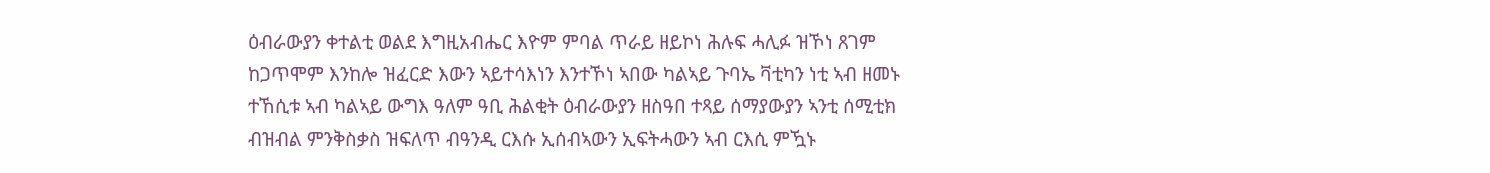ዕብራውያን ቀተልቲ ወልደ እግዚአብሔር እዮም ምባል ጥራይ ዘይኮነ ሕሉፍ ሓሊፉ ዝኾነ ጸገም ከጋጥሞም እንከሎ ዝፈርድ እውን ኣይተሳእነን እንተኾነ ኣበው ካልኣይ ጉባኤ ቫቲካን ነቲ ኣብ ዘመኑ ተኸሲቱ ኣብ ካልኣይ ውግእ ዓለም ዓቢ ሕልቂት ዕብራውያን ዘስዓበ ተጻይ ሰማያውያን ኣንቲ ሰሚቲክ ብዝብል ምንቅስቃስ ዝፍለጥ ብዓንዲ ርእሱ ኢሰብኣውን ኢፍትሓውን ኣብ ርእሲ ምዃኑ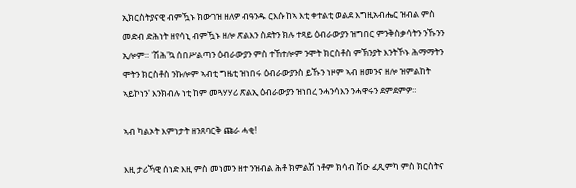ኢክርስትያናዊ ብምዃኑ ክውገዝ ዘለዎ ብዓንዱ ርእሱ ከኣ እቲ ቀተልቲ ወልደ እግዚአብሔር ዝብል ምስ መድብ ድሕነት ዘየሳኒ ብምዃኑ ዘሎ ጽልእን ስደትን ክሉ ተጻይ ዕብራውያን ዝግበር ምንቅስቃሳትን ንኹንን ኢሎም። 'ሽሕ'ኳ ሰበሥልጣን ዕብራውያን ምስ ተኸተሎም ንሞት ክርስቶስ ምኽንያት እንትኾኑ ሕማማትን ሞትን ክርስቶስ ንኩሎም ኣብቲ ግዜቲ ዝነበሩ ዕብራውያንስ ይኹን ነዞም ኣብ ዘመንና ዘሎ ዝምልከት ኣይኮነን' እንክብሉ ነቲ ከም መጓሃሃሪ ጽልኢ ዕብራውያን ዝነበረ ንሓንሳእን ንሓዋሩን ደምደምዎ።

ኣብ ካልኦት እምነታት ዘንጸባርቅ ጩራ ሓቂ!

እዚ ታሪኻዊ ሰነድ እዚ ምስ መነመን ዘተ ንዝብል ሕቶ ክምልሽ ነቶም ክሳብ ሽዑ ፈጺምካ ምስ ክርስትና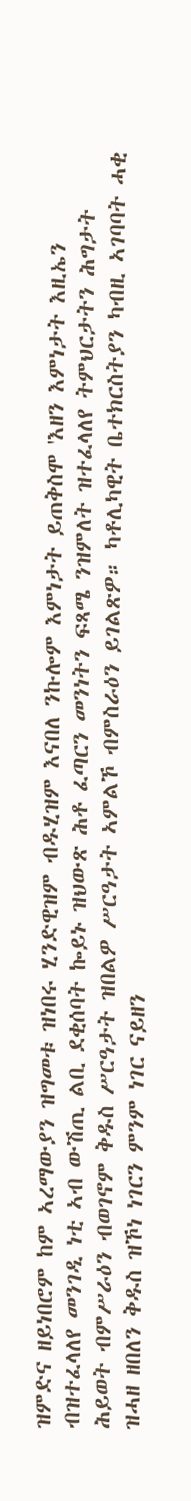ዝምድና ዘይነበሮም ከም ኣረማውያን ዝግመቱ ዝነበሩ ሂንድዊዝም ብዱሂዝም እናበለ ንኩሎም እምነታት ይጠቅስሞ 'እዘን እምነታት እዚኤን ብዝተፈላለየ መንገዲ ነቲ ኣብ ውሽጢ ልቢ ደቂሰባት ኰይኑ ዝህውጽ ሕቶ ፈጣርን መንነትን ፍጻሜ ንዝምለት ዝተፈላለየ ትምህርታትን ሕግታት ሕይወት ብምሥራዕን ብወገኖም ቅዱስ ሥርዓታት ዝበልዎ ሥርዓታት ኣምልኾ ብምስራዕን ይገልጽዎ። ካቶሊካዊት ቤተክርስትያን ካብዚ ኣገባባት ሓቂ ዝሓዘ ዘበለን ቅዱስ ዝኾነ ነገርን ምንም ነገር ናይዘን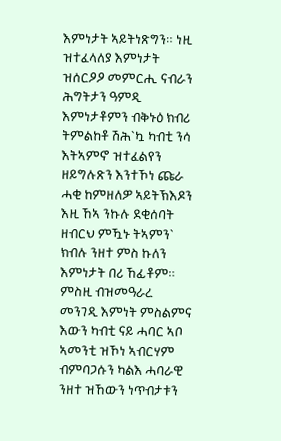እምነታት ኣይትነጽግን። ነዚ ዝተፈላለያ እምነታት ዝሰርዖዖ መምርሒ ናብራን ሕግትታን ዓምዲ እምነታቶምን ብቅኑዕ ክብሪ ትምልከቶ ሽሕ`ኳ ካብቲ ንሳ እትኣምኖ ዝተፈልየን ዘይግሉጽን እንተኾነ ጩራ ሓቂ ከምዘለዎ ኣይትኽእዶን እዚ ኸኣ ንኩሉ ደቂሰባት ዘብርህ ምዃኑ ትኣምን` ክብሉ ንዘተ ምስ ኩለን እምነታት በሪ ኸፊቶም። ምስዚ ብዝመዓራረ መንገዲ እምነት ምስልምና እውን ካብቲ ናይ ሓባር ኣቦ ኣመንቲ ዝኾነ ኣብርሃም ብምባጋሱን ካልእ ሓባራዊ ንዘተ ዝኸውን ነጥብታቱን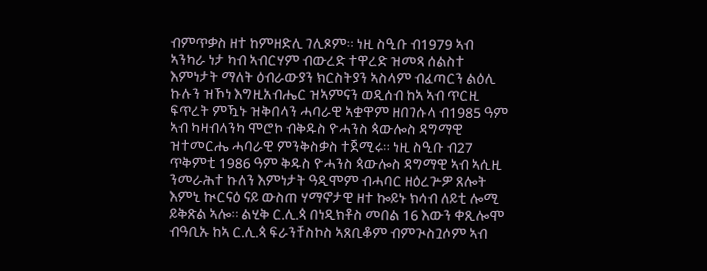ብምጥቃስ ዘተ ከምዘድሊ ገሊጾም። ነዚ ስዒቡ ብ1979 ኣብ ኣንካራ ነታ ካብ ኣብርሃም ብውረድ ተዋረድ ዝመጻ ሰልስተ እምነታት ማለት ዕብራውያን ክርስትያን ኣስላም ብፈጣርን ልዕሊ ኩሉን ዝኾነ እግዚአብሔር ዝኣምናን ወዲሰብ ከኣ ኣብ ጥርዚ ፍጥረት ምዃኑ ዝቅበላን ሓባራዊ ኣቋዋም ዘበገሱላ ብ1985 ዓም ኣብ ካዛብላንካ ሞሮኮ ብቅዱስ ዮሓንስ ጳውሎስ ዳግማዊ ዝተመርሔ ሓባራዊ ምንቅስቃስ ተጀሚሩ። ነዚ ስዒቡ ብ27 ጥቅምቲ 1986 ዓም ቅዱስ ዮሓንስ ጳውሎስ ዳግማዊ ኣብ ኣሲዚ ንመራሕተ ኩለን እምነታት ዓዲሞም ብሓባር ዘዕረጕዎ ጸሎት እምኒ ኲርናዕ ናይ ውስጠ ሃማኖታዊ ዘተ ኰይኑ ክሳብ ለይቲ ሎሚ ይቅጽል ኣሎ። ልሂቅ ር.ሊ.ጳ በነዲክቶስ መበል 16 እውን ቀጺሎሞ ብዓቢኡ ከኣ ር.ሊ.ጳ ፍራንቸስኮስ ኣጸቢቆም ብምጒስጓሶም ኣብ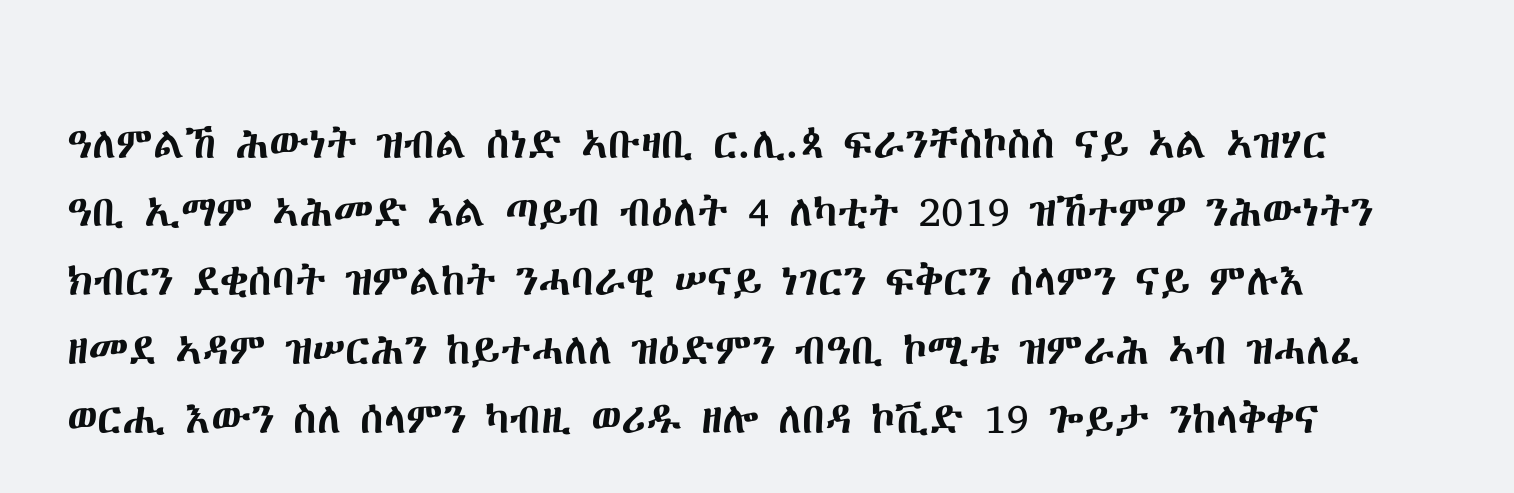ዓለምልኸ ሕውነት ዝብል ሰነድ ኣቡዛቢ ር.ሊ.ጳ ፍራንቸስኮስስ ናይ ኣል ኣዝሃር ዓቢ ኢማም ኣሕመድ ኣል ጣይብ ብዕለት 4 ለካቲት 2019 ዝኸተምዎ ንሕውነትን ክብርን ደቂሰባት ዝምልከት ንሓባራዊ ሠናይ ነገርን ፍቅርን ሰላምን ናይ ምሉእ ዘመደ ኣዳም ዝሠርሕን ከይተሓለለ ዝዕድምን ብዓቢ ኮሚቴ ዝምራሕ ኣብ ዝሓለፈ ወርሒ እውን ስለ ሰላምን ካብዚ ወሪዱ ዘሎ ለበዳ ኮቪድ 19 ጐይታ ንከላቅቀና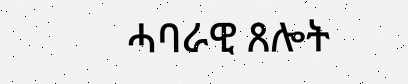ሓባራዊ ጸሎት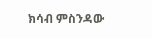ክሳብ ምስንዳው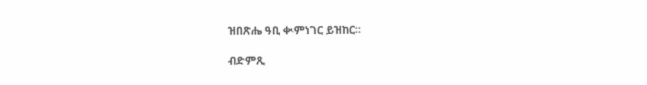ዝበጽሔ ዓቢ ቊምነገር ይዝከር።

ብድምጺ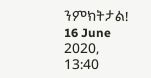ንምክትታል!
16 June 2020, 13:40